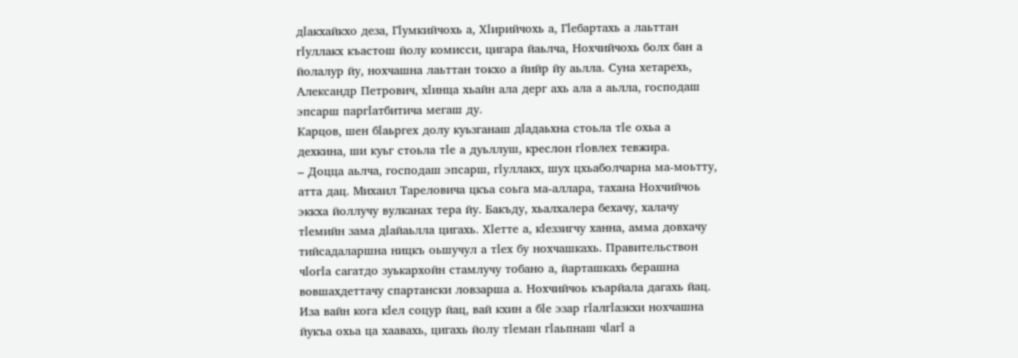дӏакхайкхо деза, Гӏумкийчохь а, Хӏирийчохь а, Гӏебартахь а лаьттан гӏуллакх къастош йолу комисси, цигара йаьлча, Нохчийчохь болх бан а йолалур йу, нохчашна лаьттан токхо а йийр йу аьлла. Суна хетарехь, Александр Петрович, хӏинца хьайн ала дерг ахь ала а аьлла, господаш эпсарш паргӏатбитича мегаш ду.
Карцов, шен бӏаьргех долу куьзганаш дӏадаьхна стоьла тӏе охьа а дехкина, ши куьг стоьла тӏе а дуьллуш, креслон гӏовлех тевжира.
– Доцца аьлча, господаш эпсарш, гӏуллакх, шух цхьаболчарна ма-моьтту, атта дац. Михаил Тареловича цкъа соьга ма-аллара, тахана Нохчийчоь эккха йоллучу вулканах тера йу. Бакъду, хьалхалера бехачу, халачу тӏемийн зама дӏайаьлла цигахь. Хӏетте а, кӏеззигчу ханна, амма довхачу тийсадаларшна ницкъ оьшучул а тӏех бу нохчашкахь. Правительствон чӏогӏа сагатдо зуькархойн стамлучу тобано а, йарташкахь берашна вовшахдеттачу спартански ловзарша а. Нохчийчоь къарйала дагахь йац. Иза вайн кога кӏел соцур йац, вай кхин а бӏе эзар гӏалгӏазкхи нохчашна йукъа охьа ца хаавахь, цигахь йолу тӏеман гӏаьпнаш чӏагӏ а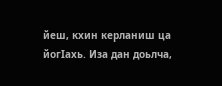йеш, кхин керланиш ца йогӏахь. Иза дан доьлча,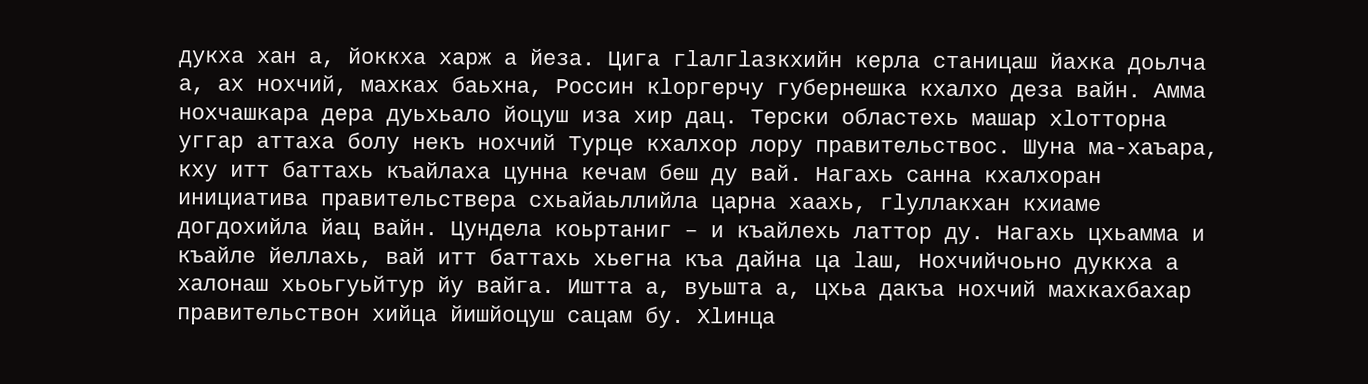дукха хан а, йоккха харж а йеза. Цига гӏалгӏазкхийн керла станицаш йахка доьлча а, ах нохчий, махках баьхна, Россин кӏоргерчу губернешка кхалхо деза вайн. Амма нохчашкара дера дуьхьало йоцуш иза хир дац. Терски областехь машар хӏотторна уггар аттаха болу некъ нохчий Турце кхалхор лору правительствос. Шуна ма-хаъара, кху итт баттахь къайлаха цунна кечам беш ду вай. Нагахь санна кхалхоран инициатива правительствера схьайаьллийла царна хаахь, гӏуллакхан кхиаме догдохийла йац вайн. Цундела коьртаниг – и къайлехь латтор ду. Нагахь цхьамма и къайле йеллахь, вай итт баттахь хьегна къа дайна ца ӏаш, Нохчийчоьно дуккха а халонаш хьоьгуьйтур йу вайга. Иштта а, вуьшта а, цхьа дакъа нохчий махкахбахар правительствон хийца йишйоцуш сацам бу. Хӏинца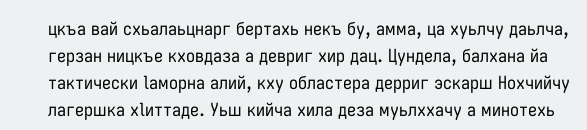цкъа вай схьалаьцнарг бертахь некъ бу, амма, ца хуьлчу даьлча, герзан ницкъе кховдаза а девриг хир дац. Цундела, балхана йа тактически ӏаморна алий, кху областера дерриг эскарш Нохчийчу лагершка хӏиттаде. Уьш кийча хила деза муьлххачу а минотехь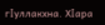гӏуллакхна. Хӏара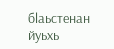бӏаьстенан йуьхь